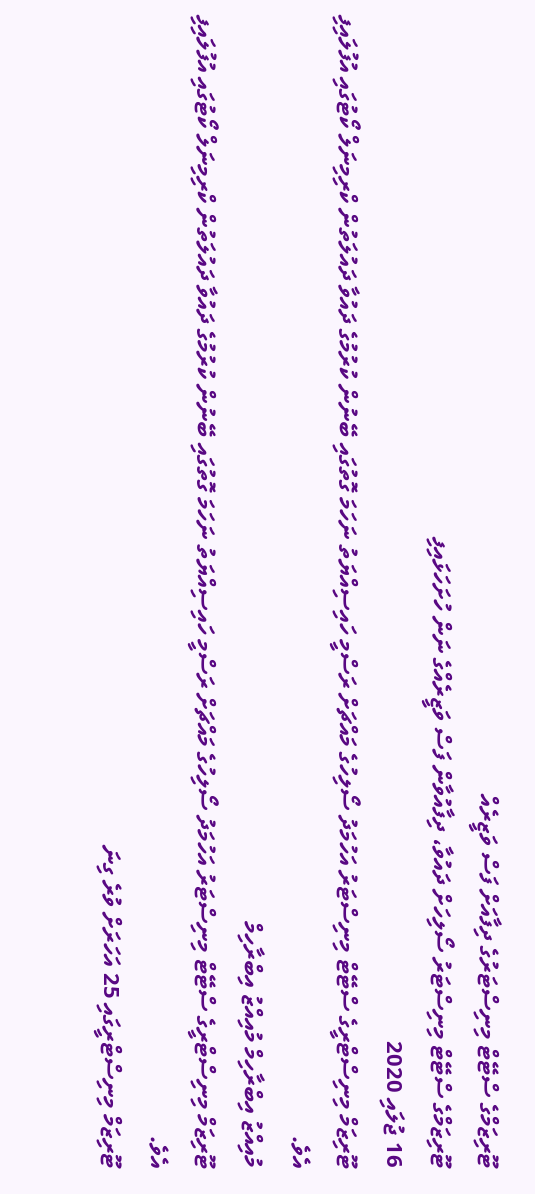ޓޫރިޒަމްގެ ސްޓޭޓް މިނިސްޓަރުގެ ދިފާއަށް ފަސް ވަޒީރެއް
ޓޫރިޒަމްގެ ސްޓޭޓް މިނިސްޓަރު ސޯލިހަށް ދައުވާ، ދިފާއުވާން ފަސް ވަޒީރެއްގެ ނަން ހުށަހަޅައިފި
16 ޖުލައި 2020
ޓޫރިޒަމް މިނިސްޓްރީގެ ސްޓޭޓް މިނިސްޓަރު އަހުމަދު ސޯލިހުގެ މައްޗަށް ރަސްމީ ހައިސިއްޔަތު ނަހަމަ ގޮތުގައި ބޭނުން ކުރުމުގެ ދައުވާ ދައުލަތުން ކްރިމިނަލް ކޯޓުގައި އުފުލައިފި އެވެ.
މުއިއްޒު އިބްރާހިމް މުއިއްޒު އިބްރާހިމް
ޓޫރިޒަމް މިނިސްޓްރީގެ ސްޓޭޓް މިނިސްޓަރު އަހުމަދު ސޯލިހުގެ މައްޗަށް ރަސްމީ ހައިސިއްޔަތު ނަހަމަ ގޮތުގައި ބޭނުން ކުރުމުގެ ދައުވާ ދައުލަތުން ކްރިމިނަލް ކޯޓުގައި އުފުލައިފި އެވެ.
ޓޫރިޒަމް މިނިސްޓްރީގައި 25 އަހަރަށް ވުރެ ގިނަ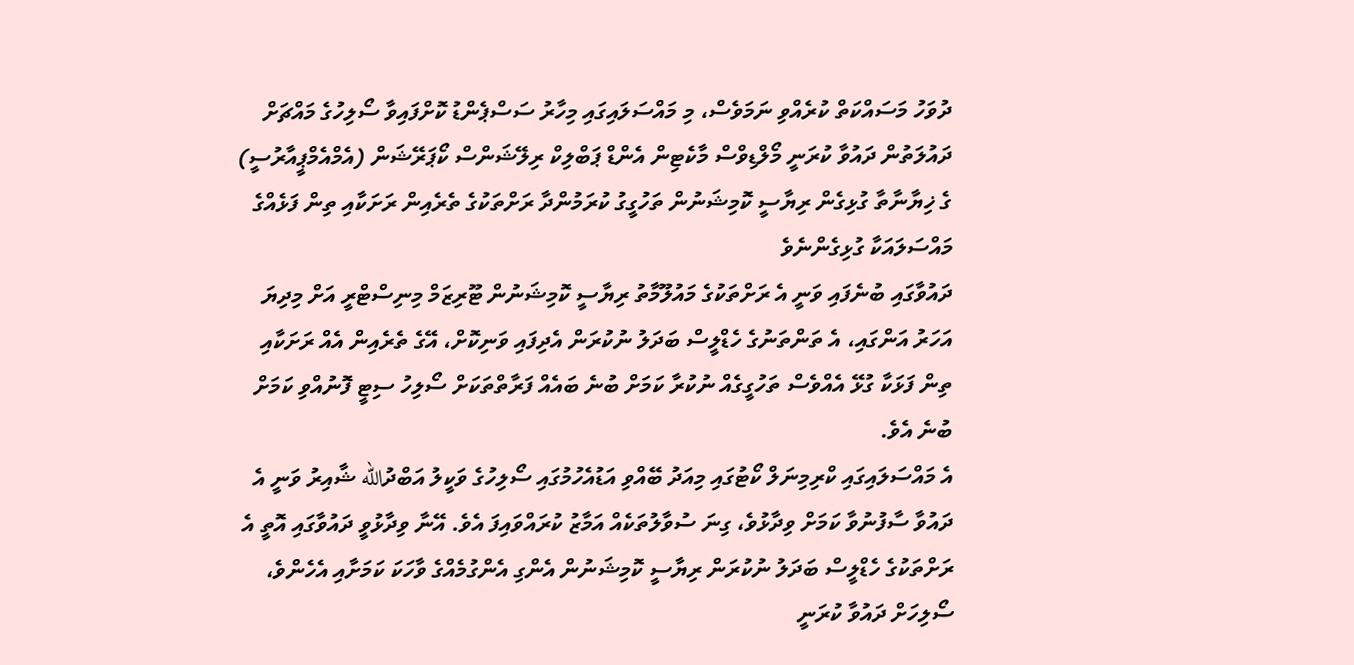ދުވަހު މަސައްކަތް ކުރެއްވި ނަމަވެސް، މި މައްސަލައިގައި މިހާރު ސަސްޕެންޑު ކޮށްފައިވާ ސޯލިހުގެ މައްޗަށް ދައުލަތުން ދައުވާ ކުރަނީ މޯލްޑިވްސް މާކެޓިން އެންޑް ޕަބްލިކް ރިލޭޝަންސް ކޯޕަރޭޝަން (އެމްއެމްޕީއާރުސީ) ގެ ޚިޔާނާތާ ގުޅިގެން ރިޔާސީ ކޮމިޝަނުން ތަހުގީގު ކުރަމުންދާ ރަށްތަކުގެ ތެރެއިން ރަށަކާއި ތިން ފަޅެއްގެ މައްސަލައަކާ ގުޅިގެންނެވެ
ދައުވާގައި ބުނެފައި ވަނީ އެ ރަށްތަކުގެ މައުލޫމާތު ރިޔާސީ ކޮމިޝަނުން ޓޫރިޒަމް މިނިސްޓްރީ އަށް މިދިޔަ އަހަރު އަންގައި، އެ ތަންތަނުގެ ހެޑްލީސް ބަދަލު ނުކުރަން އެދިފައި ވަނިކޮށް، އޭގެ ތެރެއިން އެއް ރަށަކާއި ތިން ފަޅަކާ ގުޅޭ އެއްވެސް ތަހުގީގެއް ނުކުރާ ކަމަށް ބުނެ ބައެއް ފަރާތްތަކަށް ސޯލިހު ސިޓީ ފޮނުއްވި ކަމަށް ބުނެ އެވެ.
އެ މައްސަލައިގައި ކްރިމިނަލް ކޯޓުގައި މިއަދު ބޭއްވި އަޑުއެހުމުގައި ސޯލިހުގެ ވަކީލު އަބްދުالله ޝާއިރު ވަނީ އެ ދައުވާ ސާފުނުވާ ކަމަށް ވިދާޅުވެ، ގިނަ ސުވާލުތަކެއް އަމާޒު ކުރައްވައިފަ އެވެ. އޭނާ ވިދާޅުވީ ދައުވާގައި އޮތީ އެ ރަށްތަކުގެ ހެޑްލީސް ބަދަލު ނުކުރަން ރިޔާސީ ކޮމިޝަނުން އެންގި އެންގުމެއްގެ ވާހަކަ ކަމަށާއި އެހެންވެ، ސޯލިހަށް ދައުވާ ކުރަނީ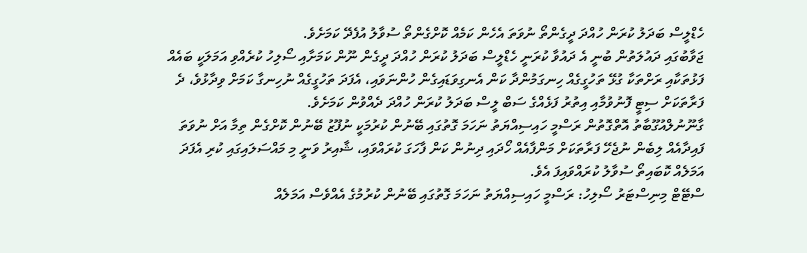ހެޑްލީސް ބަދަލު ކުރަން ހުއްދަ ދީގެންތޯ ނުވަތަ އެހެން ކަމެއް ކޮށްގެންތޯ ސުވާލު އުފެދޭ ކަމަށެވެ.
ޖަވާބުގައި ދައުލަތުން ބުނީ އެ ދައުވާ ކުރަނީ ހެޑްލީސް ބަދަލު ކުރަން ހުއްދަ ދީގެން ނޫން ކަމަށާއި ސޯލިހު ކުރެއްވި އަމަލަކީ ބައެއް ފަޅުތަކާއި ރަށްތަކާ ގުޅޭ ތަހުގީގެއް ހިނގަމުންދާ ކަން އެނގިވަޑައިގެން ހުންނަވައި، އެފަދަ ތަހުގީގެއް ނުހިނގާ ކަމަށް ވިދާޅުވެ، ދެ ފަރާތަކަށް ސިޓީ ފޮނުވުމާއި އިތުރު ފަޅެއްގެ ސަބް ލީސް ބަދަލު ކުރަން ހުއްދަ ދެއްވުން ކަމަށެވެ.
ގާނޫނުލްއުގޫބާތު އޮތްގޮތުން ރަސްމީ ހައިސިއްޔަތު ނަހަމަ ގޮތުގައި ބޭނުން ކުރުމަކީ ނުފޫޒު ބޭނުން ކޮށްގެން ތިމާ އަށް ނުވަތަ ފައިދާއެއް ލިބެން ނުޖެހޭ ފަރާތަކަށް މަންފާއެއް ހޯދައި ދިނުން ކަން ފާހަގަ ކުރައްވައި، ޝާއިރު ވަނީ މި މައްސަލައިގައި ކުރި އެފަދަ އަމަލެއް ކޮބައިތޯ ސުވާލު ކުރައްވައިފަ އެވެ.
ސްޓޭޓް މިނިސްޓަރު ސޯލިހު: ރަސްމީ ހައިސިއްޔަތު ނަހަމަ ގޮތުގައި ބޭނުން ކުރުމުގެ އެއްވެސް އަމަލެއް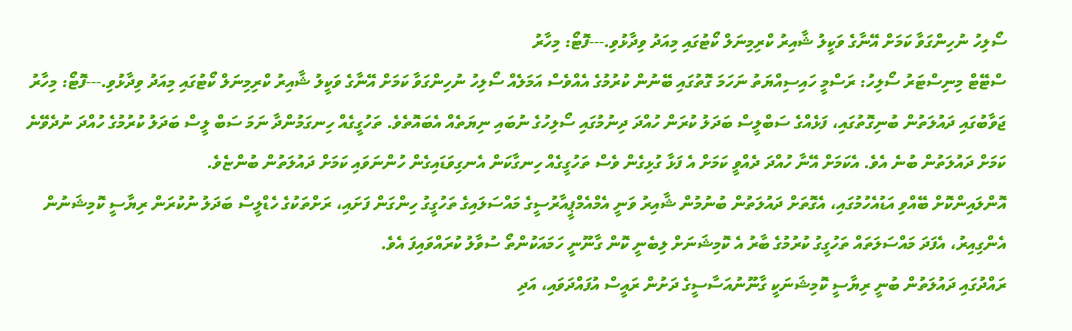ސޯލިހު ނުހިންގަވާ ކަމަށް އޭނާގެ ވަކީލު ޝާއިރު ކްރިމިނަލް ކޯޓުގައި މިއަދު ވިދާޅުވި.---ފޮޓޯ: މިހާރު
ސްޓޭޓް މިނިސްޓަރު ސޯލިހު: ރަސްމީ ހައިސިއްޔަތު ނަހަމަ ގޮތުގައި ބޭނުން ކުރުމުގެ އެއްވެސް އަމަލެއް ސޯލިހު ނުހިންގަވާ ކަމަށް އޭނާގެ ވަކީލު ޝާއިރު ކްރިމިނަލް ކޯޓުގައި މިއަދު ވިދާޅުވި.---ފޮޓޯ: މިހާރު
ޖަވާބުގައި ދައުލަތުން ބުނިގޮތުގައި، ފަޅެއްގެ ސަބްލީސް ބަދަލު ކުރަން ހުއްދަ ދިނުމުގައި ސޯލިހުގެ ނުބައި ނިޔަތެއް އެބައޮތެވެ. ތަހުގީގެއް ހިނގަމުންދާ ނަމަ ސަބް ލީސް ބަދަލު ކުރުމުގެ ހުއްދަ ނުދެވޭނެ ކަމަށް ދައުލަތުން ބުނެ އެވެ. އެކަމަށް އޭނާ ހުއްދަ ދެއްވީ ކަމަށް އެ ފަޅާ ގުޅިގެން ވެސް ތަހުގީގެއް ހިނގާކަން އެނގިވަޑައިގެން ހުންނަވައި ކަމަށް ދައުލަތުން ބުންޏެވެ.
އޮންލައިންކޮށް ބޭއްވި އަޑުއެހުމުގައި، އެގޮތަށް ދައުލަތުން ބުނުމުން ޝާއިރު ވަނީ އެމްއެމްޕީއާރުސީގެ މައްސަލައިގެ ތަހުގީގު ހިންގަން ފަށައި، ރަށްތަކުގެ ހެޑްލީސް ބަދަލު ނުކުރަން ރިޔާސީ ކޮމިޝަނުން އެންގިއިރު، އެފަދަ މައްސަލަތައް ތަހުގީގު ކުރުމުގެ ބާރު އެ ކޮމިޝަނަށް ލިބެނީ ކޮން ގާނޫނީ ހަމައަކުންތޯ ސުވާލު ކުރައްވައިފަ އެވެ.
ރައްދުގައި ދައުލަތުން ބުނީ ރިޔާސީ ކޮމިޝަނަކީ ގާނޫނުއަސާސީގެ ދަށުން ރައީސް އުފައްދަވައި، އަދި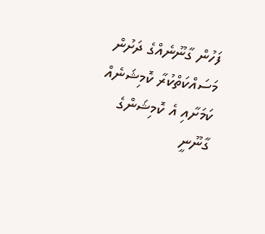ފަހުން ގާނޫނެއްގެ ދަށުން މަސައްކަތްކުރާ ކޮމިޝަނެއް ކަމަށާއި އެ ކޮމިޝަންގެ ގާނޫނީ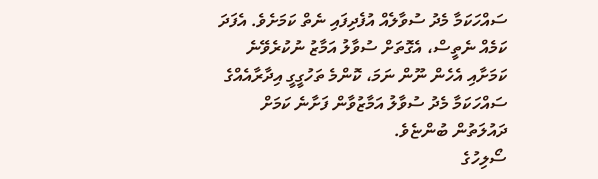ސައްހަކަމާ މެދު ސުވާލެއް އުފެދިފައި ނެތް ކަމަށެވެ. އެފަދަ ކަމެއް ނެތީސް، އެގޮތަށް ސުވާލު އަމާޒު ނުކުރެވޭނެ ކަމަށާއި އެހެން ނޫން ނަމަ، ކޮންމެ ތަހުގީގީ އިދާރާއެއްގެ ސައްހަކަމާ މެދު ސުވާލު އަމާޒުވާން ފަށާނެ ކަމަށް ދައުލަތުން ބުންޏެވެ.
ސޯލިހުގެ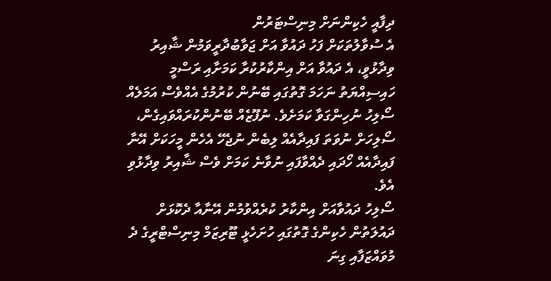ދިފާއީ ހެކިންނަށް މިނިސްޓަރުން
އެ ސުވާލުތަކަށް ފަހު ދައުވާ އަށް ޖަވާބުދާރީވަމުން ޝާއިރު ވިދާޅުވީ، އެ ދައުވާ އަށް އިންކާރުކުރާ ކަމަށާއި ރަސްމީ ހައިސިއްޔަތު ނަހަމަ ގޮތުގައި ބޭނުން ކުރުމުގެ އެއްވެސް އަމަލެއް ސޯލިހު ނުހިންގަވާ ކަމަށެވެ. ނުފޫޒެއް ބޭނުންކުރައްވައިގެން، ސޯލިހަށް ނުވަތަ ފައިދާއެއް ލިބެން ނުޖެހޭ އެހެން މީހަކަށް އޭނާ ފައިދާއެއް ހޯދައި ދެއްވާފައި ނުވާނެ ކަމަށް ވެސް ޝާއިރު ވިދާޅުވި އެވެ.
ސޯލިހު ދައުވާއަށް އިންކާރު ކުރެއްވުމުން އޭނާއާ ދެކޮޅަށް ދައުލަތުން ހެކިންގެ ގޮތުގައި ހުށަހެޅީ ޓޫރިޒަމް މިނިސްޓްރީގެ ދެ މުވައްޒަފާއި ގިނަ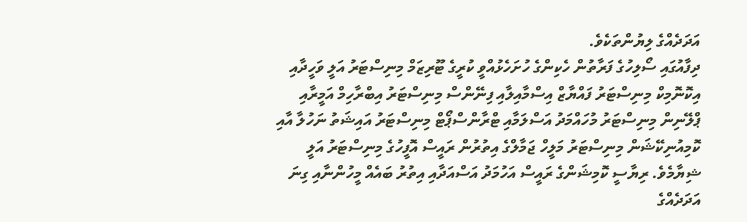އަދަދެއްގެ ލިޔުންތަކެވެ.
ދިފާއުގައި ސޯލިހުގެ ފަރާތުން ހެކިންގެ ހުށަހެޅުއްވީ ކުރީގެ ޓޫރިޒަމް މިނިސްޓަރު އަލީ ވަހީދާއި އިކޮނޮމިކް މިނިސްޓަރު ފައްޔާޒް އިސްމާއިލާއި ފިނޭންސް މިނިސްޓަރު އިބްރާހިމް އަމީރާއި ޕްލޭނިން މިނިސްޓަރު މުހައްމަދު އަސްލަމާއި ޓްރާންސްޕޯޓް މިނިސްޓަރު އައިޝަތު ނަހުލާ އާއި ކޮމިއުނިކޭޝަން މިނިސްޓަރު މަލީހް ޖަމާލްގެ އިތުރުން ރައީސް އޮފީހުގެ މިނިސްޓަރު އަލީ ޝިޔާމެވެ. ރިޔާސީ ކޮމިޝަންގެ ރައީސް އަހުމަދު އަސްއަދާއި އިތުރު ބައެއް މީހުންނާއި ގިނަ އަދަދެއްގެ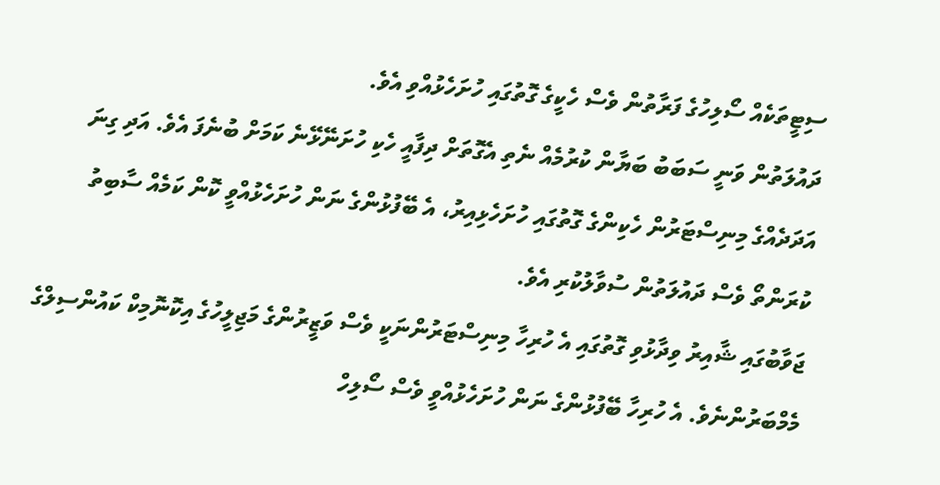ސިޓީތަކެއް ސޯލިހުގެ ފަރާތުން ވެސް ހެކީގެ ގޮތުގައި ހުށަހެޅުއްވި އެވެ.
ދައުލަތުން ވަނީ ސަބަބު ބަޔާން ކުރުމެއް ނެތި އެގޮތަށް ދިފާއީ ހެކި ހުށަނޭޅޭނެ ކަމަށް ބުނެފަ އެވެ. އަދި ގިނަ އަދަދެއްގެ މިނިސްޓަރުން ހެކިންގެ ގޮތުގައި ހުށަހެޅިއިރު، އެ ބޭފުޅުންގެ ނަން ހުށަހެޅުއްވީ ކޮން ކަމެއް ސާބިތު ކުރަންތޯ ވެސް ދައުލަތުން ސުވާލުކުރި އެވެ.
ޖަވާބުގައި ޝާއިރު ވިދާޅުވި ގޮތުގައި އެ ހުރިހާ މިނިސްޓަރުންނަކީ ވެސް ވަޒީރުންގެ މަޖިލީހުގެ އިކޮނޮމިކް ކައުންސިލްގެ މެމްބަރުންނެވެ. އެ ހުރިހާ ބޭފުޅުންގެ ނަން ހުށަހެޅުއްވީ ވެސް ސޯލިހް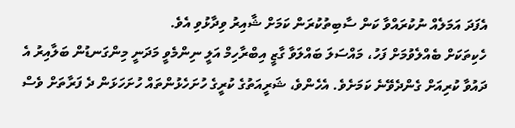އެފަދަ އަމަލެއް ނުކުރައްވާ ކަން ސާބިތުކުރަން ކަމަށް ޝާއިރު ވިދާޅުވި އެވެ.
ހެކިތަކަށް ބެއްލެވުމަށް ފަހު، މައްސަލަ ބައްލަވާ ގާޒީ އިބްރާހިމް އަލީ ނިންމެވީ މަދަނީ މިންގަނޑުން ބަލާއިރު އެ ދައުވާ ކުރިއަށް ގެންދެވޭނެ ކަމަށެވެ. އެހެންވެ، ޝަރީއަތުގެ ކުރީގެ ހުށަހެޅުންތައް ހުށަހަޅަން ދެ ފަރާތަށް ވެސް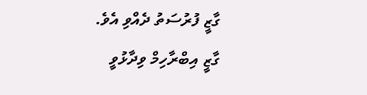ގާޒީ ފުރުސަތު ދެއްވި އެވެ.
ގާޒީ އިބްރާހިމް ވިދާޅުވީ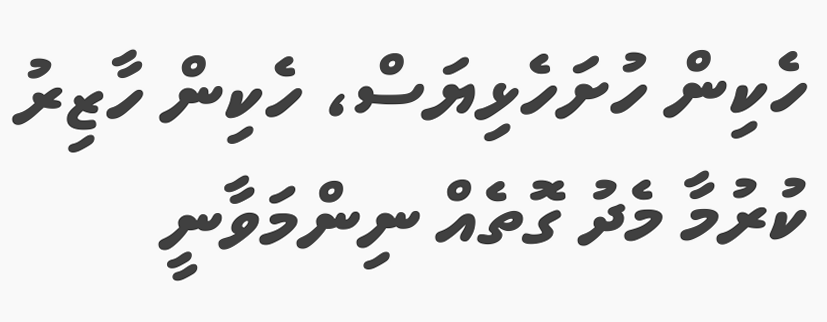ހެކިން ހުށަހެޅިޔަސް، ހެކިން ހާޒިރު ކުރުމާ މެދު ގޮތެއް ނިންމަވާނީ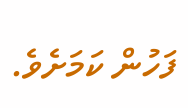ފަހުން ކަމަށެވެ.